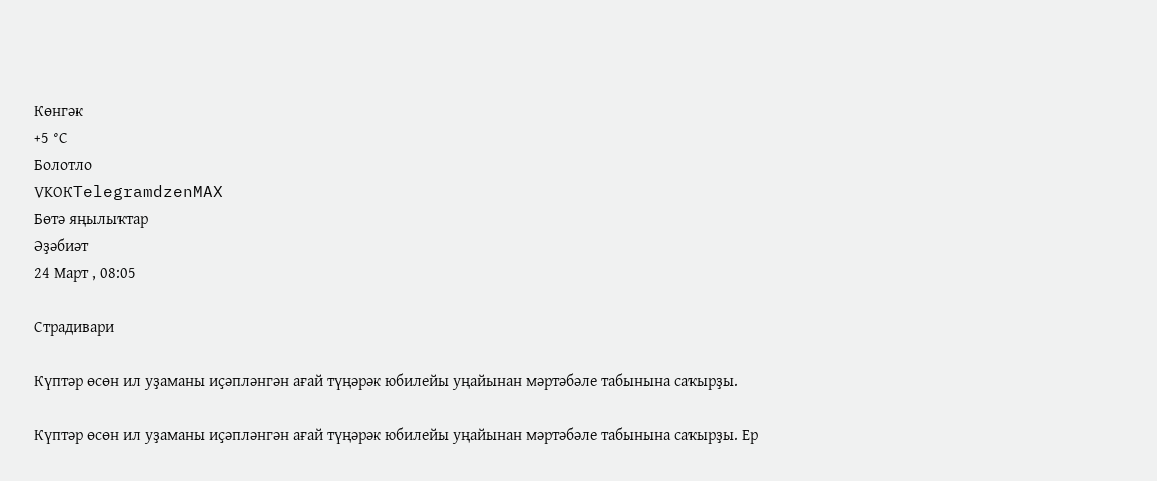Көнгәк
+5 °С
Болотло
VKОКTelegramdzenMAX
Бөтә яңылыҡтар
Әҙәбиәт
24 Март , 08:05

Страдивари

Күптәр өсөн ил уҙаманы иҫәпләнгән ағай түңәрәк юбилейы уңайынан мәртәбәле табынына саҡырҙы.

Күптәр өсөн ил уҙаманы иҫәпләнгән ағай түңәрәк юбилейы уңайынан мәртәбәле табынына саҡырҙы. Ер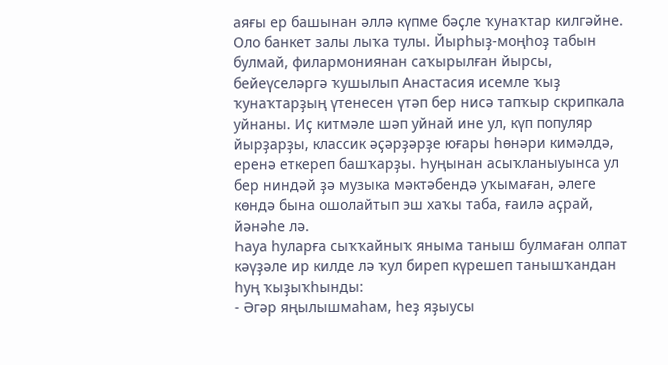аяғы ер башынан әллә күпме бәҫле ҡунаҡтар килгәйне. Оло банкет залы лыҡа тулы. Йырһыҙ-моңһоҙ табын булмай, филармониянан саҡырылған йырсы, бейеүселәргә ҡушылып Анастасия исемле ҡыҙ ҡунаҡтарҙың үтенесен үтәп бер нисә тапҡыр скрипкала уйнаны. Иҫ китмәле шәп уйнай ине ул, күп популяр йырҙарҙы, классик әҫәрҙәрҙе юғары һөнәри кимәлдә, еренә еткереп башҡарҙы. Һуңынан асыҡланыуынса ул бер ниндәй ҙә музыка мәктәбендә уҡымаған, әлеге көндә бына ошолайтып эш хаҡы таба, ғаилә аҫрай, йәнәһе лә.
Һауа һуларға сыҡҡайныҡ яныма таныш булмаған олпат кәүҙәле ир килде лә ҡул биреп күрешеп танышҡандан һуң ҡыҙыҡһынды:
- Әгәр яңылышмаһам, һеҙ яҙыусы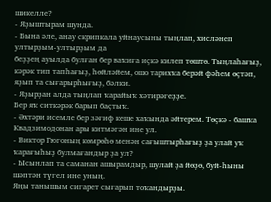шикелле?
- Яҙыштырам шунда.
- Бына әле, анау скрипкала уйнаусыны тыңлап, хисләнеп ултырҙым-ултырҙым да
беҙҙең ауылда булған бер ваҡиға иҫкә килеп төштө. Тыңлаһағыҙ, кәрәк тип тапһағыҙ, һөйләйем, ошо тарихҡа берәй фәһем өҫтәп, яҙып та сығарырһығыҙ, бәлки.
- Яҙырҙан алда тыңлап ҡарайыҡ хәтирәгеҙҙе.
Бер яҡ ситкәрәк барып баҫтыҡ.
- Әхтәри исемле бер зәғиф кеше хаҡында әйтерем. Төҫкә - башҡа Квадзимодонан ары китмәгән ине ул.
- Виктор Гюгоның көмрөһө менән сағыштырһағыҙ ҙа улай уҡ ҡарағыһыҙ булмағандыр ҙа ул?
- Ысынлап та саманан ашырамдыр, шулай ҙа йөҙө, буй-һыны шәптән түгел ине уның.
Яңы танышым сигарет сығарып тоҡандырҙы.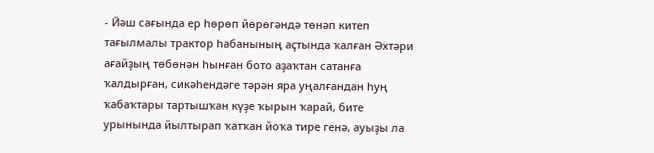- Йәш сағында ер һөрөп йөрөгәндә төнәп китеп тағылмалы трактор һабанының аҫтында ҡалған Әхтәри ағайҙың төбөнән һынған бото аҙаҡтан сатанға ҡалдырған, сикәһендәге тәрән яра уңалғандан һуң ҡабаҡтары тартышҡан күҙе ҡырын ҡарай, бите урынында йылтырап ҡатҡан йоҡа тире генә, ауыҙы ла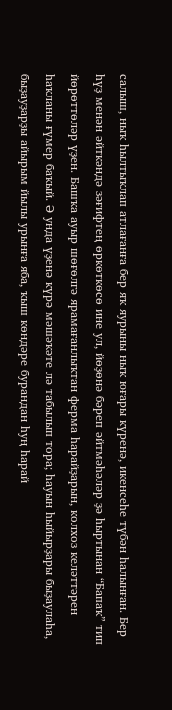салыш, ныҡ һылтыҡлап атлағанға бер яҡ яурыны ныҡ юғары күренә, икенсеһе түбән һалынған. Бер һүҙ менән әйткәндә зәғифтең өркөткөсө ине ул, йөҙөнә бәреп әйтмәһәләр ҙә һыртынан “Бапаҡ” тип йөрөттөләр үҙен. Башҡа ауыр шөғөлгә ярамағанлыҡтан ферма һарайҙарын, колхоз келәттәрен һаҡланы ғүмер баҡый. Ә унда үҙенә күрә мәшәҡәте лә табылып тора; һауын һыйырҙары быҙаулаһа, быҙауҙарҙы айырым йылы урынға яба, ҡыш көндәре бурандан һуң һарай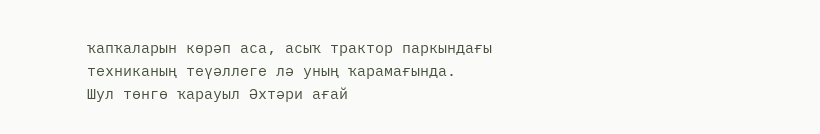ҡапҡаларын көрәп аса, асыҡ трактор паркындағы техниканың теүәллеге лә уның ҡарамағында.
Шул төнгө ҡарауыл Әхтәри ағай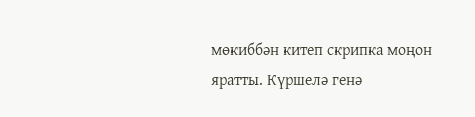мөкиббән китеп скрипка моңон яратты. Күршелә генә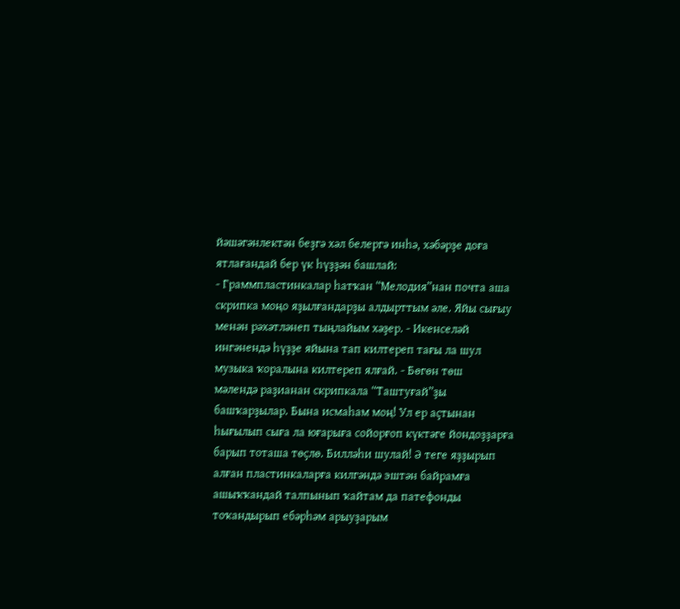йәшәгәнлектән беҙгә хәл белергә инһә, хәбәрҙе доға ятлағандай бер үк һүҙҙән башлай:
- Граммпластинкалар һатҡан “Мелодия”нан почта аша скрипка моңо яҙылғандарҙы алдырттым әле. Яйы сығыу менән рәхәтләнеп тыңлайым хәҙер. - Икенселәй ингәнендә һүҙҙе яйына тап килтереп тағы ла шул музыка ҡоралына килтереп ялғай. - Бөгөн төш
мәлендә раҙианан скрипкала “Таштуғай”ҙы башҡарҙылар. Бына исмаһам моң! Ул ер аҫтынан һығылып сыға ла юғарыға сойорғоп күктәге йондоҙҙарға барып тоташа төҫлө. Билләһи шулай! Ә теге яҙҙырып алған пластинкаларға килгәндә эштән байрамға
ашыҡҡандай талпынып ҡайтам да патефонды тоҡандырып ебәрһәм арыуҙарым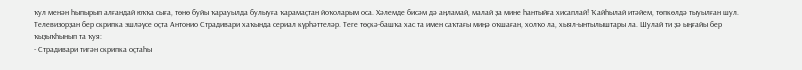ҡул менән һыпырып алғандай юҡҡа сыға, төнө буйы ҡарауылда булыуға ҡарамаҫтан йоҡоларым оса. Хәлемде бисәм дә аңламай, малай ҙа мине һантыйға хисаплай! Ҡайһылай итәйем, төпкөлдә тыуылған шул. Телевизорҙан бер скрипка эшләүсе оҫта Антонио Страдивари хаҡында сериал күрһәттеләр. Теге төҫкә-башҡа хас та имен саҡтағы миңә оҡшаған, холҡо ла, хыял-ынтылыштары ла. Шулай ти ҙә ыңғайы бер ҡыҙыҡһынып та ҡуя:
- Страдивари тигән скрипка оҫтаһы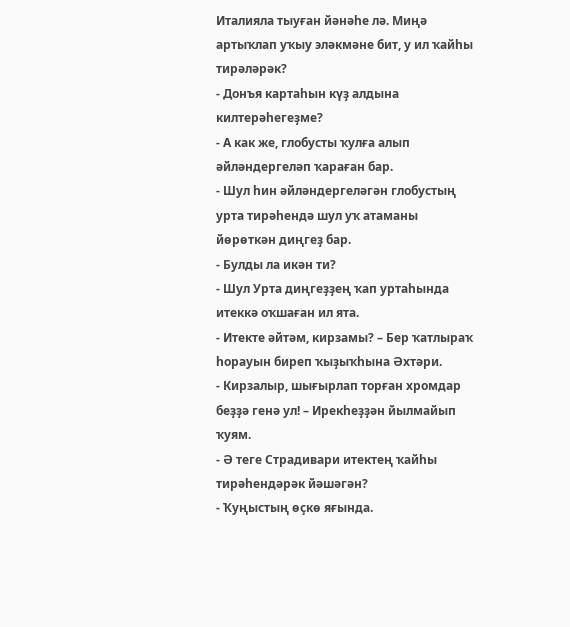Италияла тыуған йәнәһе лә. Миңә артыҡлап уҡыу эләкмәне бит, у ил ҡайһы тирәләрәк?
- Донъя картаһын күҙ алдына килтерәһегеҙме?
- А как же, глобусты ҡулға алып әйләндергеләп ҡараған бар.
- Шул һин әйләндергеләгән глобустың урта тирәһендә шул уҡ атаманы йөрөткән диңгеҙ бар.
- Булды ла икән ти?
- Шул Урта диңгеҙҙең ҡап уртаһында итеккә оҡшаған ил ята.
- Итекте әйтәм, кирзамы? – Бер ҡатлыраҡ һорауын биреп ҡыҙыҡһына Әхтәри.
- Кирзалыр, шығырлап торған хромдар беҙҙә генә ул! – Ирекһеҙҙән йылмайып ҡуям.
- Ә теге Страдивари итектең ҡайһы тирәһендәрәк йәшәгән?
- Ҡуңыстың өҫкө яғында.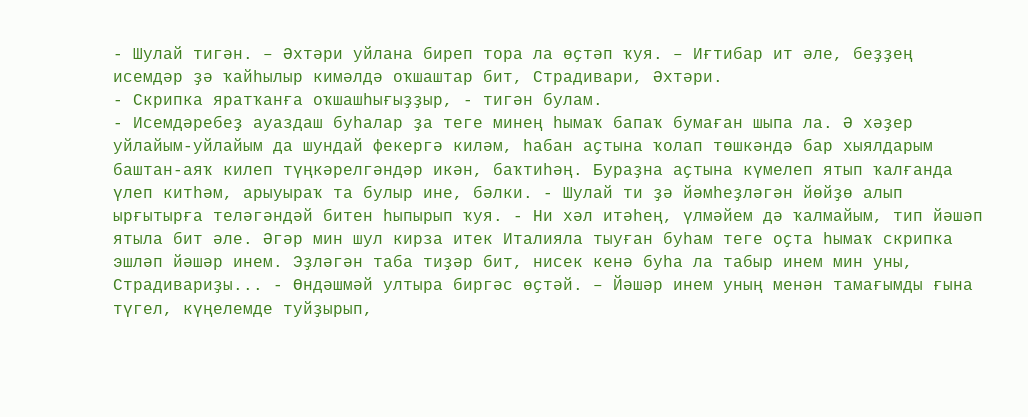- Шулай тигән. – Әхтәри уйлана биреп тора ла өҫтәп ҡуя. – Иғтибар ит әле, беҙҙең исемдәр ҙә ҡайһылыр кимәлдә оҡшаштар бит, Страдивари, Әхтәри.
- Скрипка яратҡанға оҡшашһығыҙҙыр, - тигән булам.
- Исемдәребеҙ ауаздаш буһалар ҙа теге минең һымаҡ бапаҡ бумаған шыпа ла. Ә хәҙер уйлайым-уйлайым да шундай фекергә киләм, һабан аҫтына ҡолап төшкәндә бар хыялдарым баштан-аяҡ килеп түңкәрелгәндәр икән, баҡтиһәң. Бураҙна аҫтына күмелеп ятып ҡалғанда үлеп китһәм, арыуыраҡ та булыр ине, бәлки. - Шулай ти ҙә йәмһеҙләгән йөйҙө алып ырғытырға теләгәндәй битен һыпырып ҡуя. - Ни хәл итәһең, үлмәйем дә ҡалмайым, тип йәшәп ятыла бит әле. Әгәр мин шул кирза итек Италияла тыуған буһам теге оҫта һымаҡ скрипка эшләп йәшәр инем. Эҙләгән таба тиҙәр бит, нисек кенә буһа ла табыр инем мин уны, Страдивариҙы... - Өндәшмәй ултыра биргәс өҫтәй. – Йәшәр инем уның менән тамағымды ғына түгел, күңелемде туйҙырып,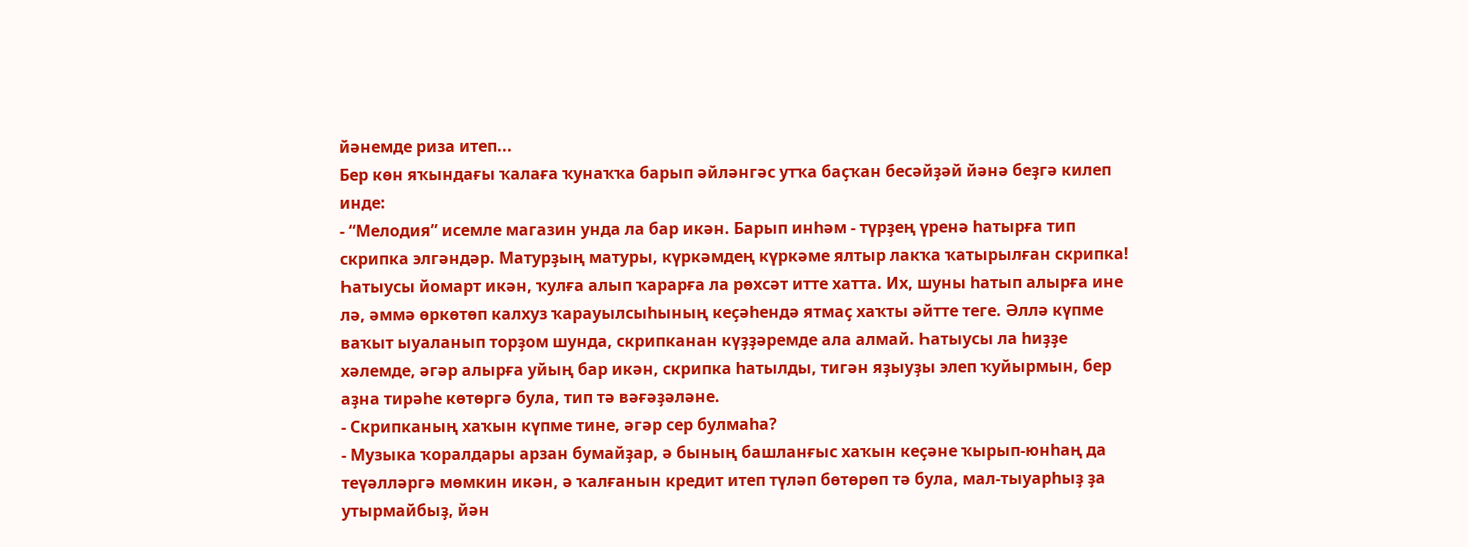йәнемде риза итеп...
Бер көн яҡындағы ҡалаға ҡунаҡҡа барып әйләнгәс утҡа баҫҡан бесәйҙәй йәнә беҙгә килеп инде:
- “Мелодия” исемле магазин унда ла бар икән. Барып инһәм - түрҙең үренә һатырға тип скрипка элгәндәр. Матурҙың матуры, күркәмдең күркәме ялтыр лакҡа ҡатырылған скрипка! Һатыусы йомарт икән, ҡулға алып ҡарарға ла рөхсәт итте хатта. Их, шуны һатып алырға ине лә, әммә өркөтөп калхуз ҡарауылсыһының кеҫәһендә ятмаҫ хаҡты әйтте теге. Әллә күпме ваҡыт ыуаланып торҙом шунда, скрипканан күҙҙәремде ала алмай. Һатыусы ла һиҙҙе хәлемде, әгәр алырға уйың бар икән, скрипка һатылды, тигән яҙыуҙы элеп ҡуйырмын, бер аҙна тирәһе көтөргә була, тип тә вәғәҙәләне.
- Скрипканың хаҡын күпме тине, әгәр сер булмаһа?
- Музыка ҡоралдары арзан бумайҙар, ә бының башланғыс хаҡын кеҫәне ҡырып-юнһаң да теүәлләргә мөмкин икән, ә ҡалғанын кредит итеп түләп бөтөрөп тә була, мал-тыуарһыҙ ҙа утырмайбыҙ, йән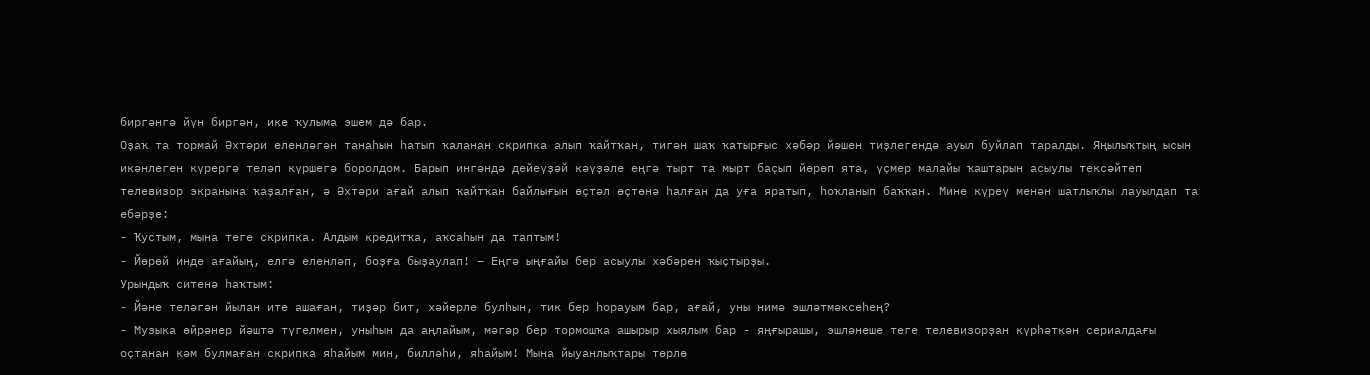биргәнгә йүн биргән, ике ҡулыма эшем дә бар.
Оҙаҡ та тормай Әхтәри еленләгән танаһын һатып ҡаланан скрипка алып ҡайтҡан, тигән шаҡ ҡатырғыс хәбәр йәшен тиҙлегендә ауыл буйлап таралды. Яңылыҡтың ысын икәнлеген күрергә теләп күршегә боролдом. Барып ингәндә дейеүҙәй кәүҙәле еңгә тырт та мырт баҫып йөрөп ята, үҫмер малайы ҡаштарын асыулы тексәйтеп телевизор экранына ҡаҙалған, ә Әхтәри ағай алып ҡайтҡан байлығын өҫтәл өҫтөнә һалған да уға яратып, һоҡланып баҡҡан. Мине күреү менән шатлыҡлы лауылдап та ебәрҙе:
- Ҡустым, мына теге скрипка. Алдым кредитҡа, аҡсаһын да таптым!
- Йөрөй инде ағайың, елгә еленләп, боҙға быҙаулап! – Еңгә ыңғайы бер асыулы хәбәрен ҡыҫтырҙы.
Урындыҡ ситенә һаҡтым:
- Йәне теләгән йылан ите ашаған, тиҙәр бит, хәйерле булһын, тик бер һорауым бар, ағай, уны нимә эшләтмәксеһең?
- Музыка өйрәнер йәштә түгелмен, уныһын да аңлайым, мәгәр бер тормошҡа ашырыр хыялым бар - яңғырашы, эшләнеше теге телевизорҙан күрһәткән сериалдағы оҫтанан кәм булмаған скрипка яһайым мин, билләһи, яһайым! Мына йыуанлыҡтары төрлө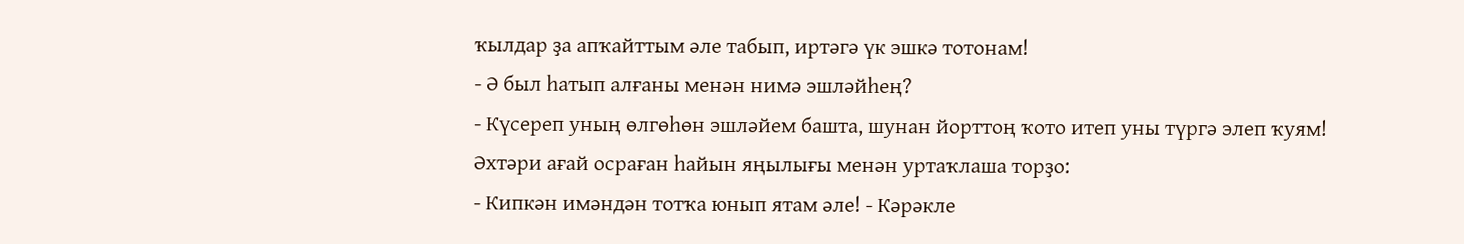ҡылдар ҙа апҡайттым әле табып, иртәгә үк эшкә тотонам!
- Ә был һатып алғаны менән нимә эшләйһең?
- Күсереп уның өлгөһөн эшләйем башта, шунан йорттоң ҡото итеп уны түргә элеп ҡуям!
Әхтәри ағай осраған һайын яңылығы менән уртаҡлаша торҙо:
- Кипкән имәндән тотҡа юнып ятам әле! - Кәрәкле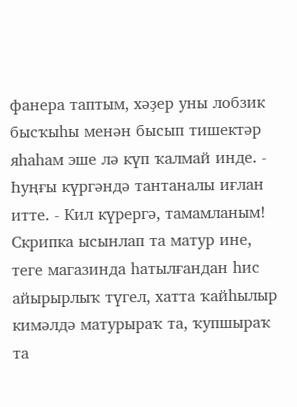фанера таптым, хәҙер уны лобзик бысҡыһы менән бысып тишектәр яһаһам эше лә күп ҡалмай инде. - Һуңғы күргәндә тантаналы иғлан итте. - Кил күрергә, тамамланым!
Скрипка ысынлап та матур ине, теге магазинда һатылғандан һис айырырлыҡ түгел, хатта ҡайһылыр кимәлдә матурыраҡ та, ҡупшыраҡ та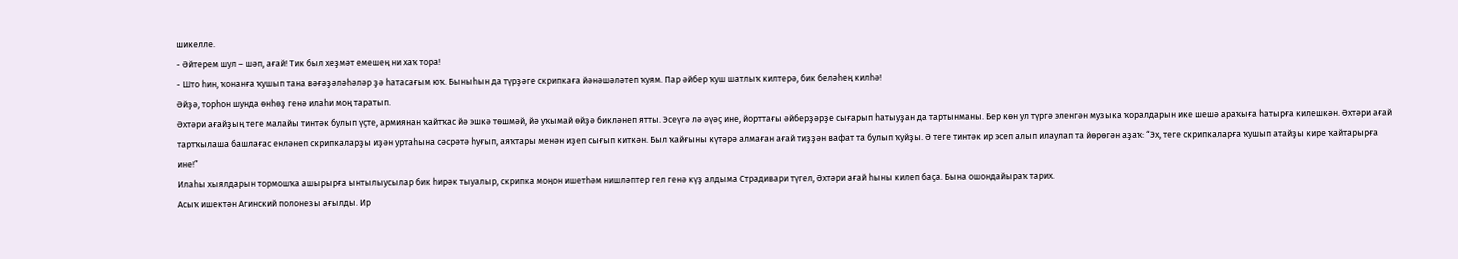шикелле.
- Әйтерем шул – шәп, ағай! Тик был хеҙмәт емешең ни хаҡ тора!
- Што һин, ҡонанға ҡушып тана вәғәҙәләһәләр ҙә һатасағым юҡ. Быныһын да түрҙәге скрипкаға йәнәшәләтеп ҡуям. Пар әйбер ҡуш шатлыҡ килтерә, бик беләһең килһә!
Әйҙә, торһон шунда өнһөҙ генә илаһи моң таратып.
Әхтәри ағайҙың теге малайы тинтәк булып үҫте, армиянан ҡайтҡас йә эшкә төшмәй, йә уҡымай өйҙә бикләнеп ятты. Эсеүгә лә әүәҫ ине, йорттағы әйберҙәрҙе сығарып һатыуҙан да тартынманы. Бер көн ул түргә эленгән музыка ҡоралдарын ике шешә араҡыға һатырға килешкән. Әхтәри ағай тартҡылаша башлағас енләнеп скрипкаларҙы иҙән уртаһына сәсрәтә һуғып, аяҡтары менән иҙеп сығып киткән. Был ҡайғыны күтәрә алмаған ағай тиҙҙән вафат та булып ҡуйҙы. Ә теге тинтәк ир эсеп алып илаулап та йөрөгән аҙаҡ: “Эх, теге скрипкаларға ҡушып атайҙы кире ҡайтарырға ине!”
Илаһы хыялдарын тормошҡа ашырырға ынтылыусылар бик һирәк тыуалыр, скрипка моңон ишетһәм нишләптер гел генә күҙ алдыма Страдивари түгел, Әхтәри ағай һыны килеп баҫа. Бына ошондайыраҡ тарих.
Асыҡ ишектән Агинский полонезы ағылды. Ир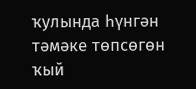ҡулында һүнгән тәмәке төпсөгөн ҡый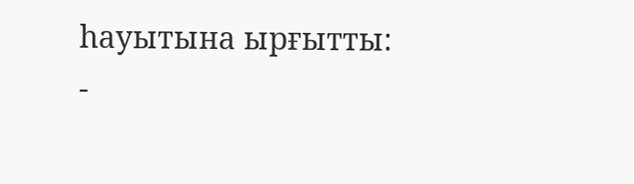һауытына ырғытты:
-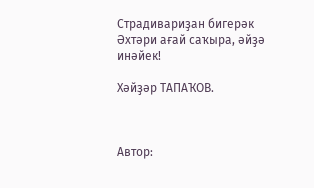Страдивариҙан бигерәк Әхтәри ағай саҡыра, әйҙә инәйек!

Хәйҙәр ТАПАҠОВ.



Автор: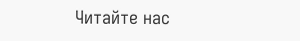Читайте нас